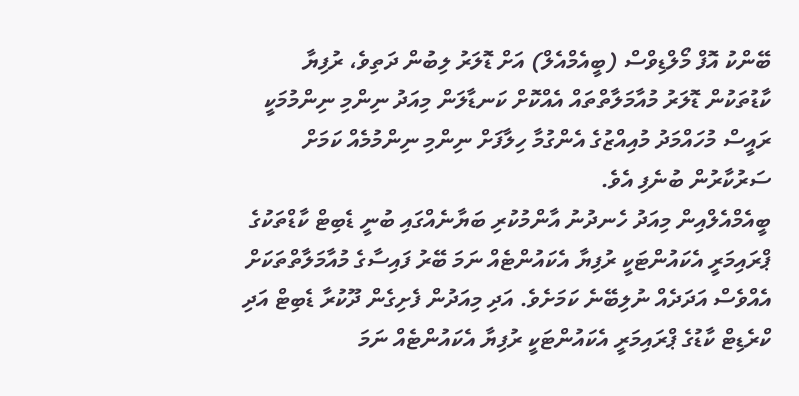ބޭންކު އޮފް މޯލްޑިވްސް (ބީއެމްއެލް) އަށް ޑޮލަރު ލިބުން ދަތިވެ، ރުފިޔާ ކާޑުތަކުން ޑޮލަރު މުއާމަލާތްތައް އެއްކޮށް ކަނޑާލަން މިއަދު ނިންމި ނިންމުމަކީ ރައީސް މުހައްމަދު މުއިއްޒުގެ އެންގުމާ ހިލާފަށް ނިންމި ނިންމުމެއް ކަމަށް ސަރުކާރުން ބުނެފި އެވެ.
ބީއެމްއެލްއިން މިއަދު ހެނދުނު އާންމުކުރި ބަޔާނެއްގައި ބުނީ ޑެބިޓް ކާޑްތަކުގެ ޕްރައިމަރީ އެކައުންޓަކީ ރުފިޔާ އެކައުންޓެއް ނަމަ ބޭރު ފައިސާގެ މުއާމަލާތްތަކަށް އެއްވެސް އަދަދެއް ނުލިބޭނެ ކަމަށެވެ. އަދި މިއަދުން ފެށިގެން ދޫކުރާ ޑެބިޓް އަދި ކްރެޑިޓް ކާޑުގެ ޕްރައިމަރީ އެކައުންޓަކީ ރުފިޔާ އެކައުންޓެއް ނަމަ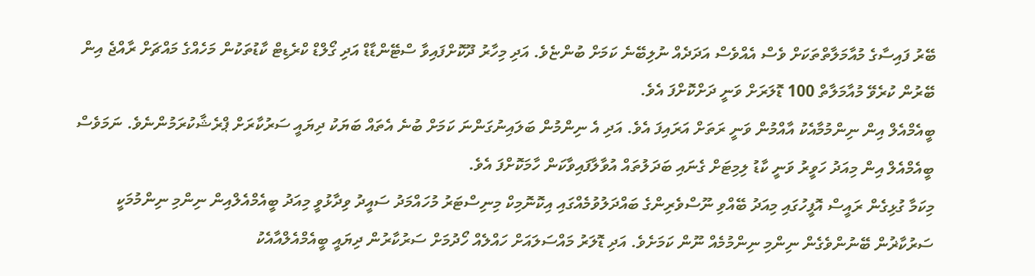ބޭރު ފައިސާގެ މުއާމަލާތްތަކަށް ވެސް އެއްވެސް އަދަދެއް ނުލިބޭނެ ކަމަށް ބުންޏެވެ. އަދި މިހާރު ދޫކޮށްފައިވާ ސްޓޭންޑާޑް އަދި ގޯލްޑް ކްރެޑިޓް ކާޑުތަކުން މަހެއްގެ މައްޗަށް ރާއްޖެ އިން ބޭރުން ކުރެވޭ މުއާމަލާތް 100 ޑޮލަރަށް ވަނީ ދަށްކޮށްފަ އެވެ.
ބީއެމްއެލް އިން ނިންމުމާއެކު އާއްމުން ވަނީ ރަތަށް އަރައިފަ އެވެ. އަދި އެ ނިންމުން ބަލައިނުގަންނަ ކަމަށް ބުނެ އެތައް ބަޔަކު ދިޔައީ ސަރުކާރަށް ޕްރެޝާކުރަމުންނެވެ. ނަމަވެސް ބީއެމްއެލް އިން މިއަދު ހަވީރު ވަނީ ކާޑު ލިމިޓަށް ގެނައި ބަދަލުތައް އުވާލާފައިވާކަން ހާމަކޮށްފަ އެވެ.
މިކަމާ ގުޅިގެން ރައީސް އޮފީހުގައި މިއަދު ބޭއްވި ނޫސްވެރިންގެ ބައްދަލުވުމެއްގައި އިކޮނޮމިކް މިނިސްޓަރު މުހައްމަދު ސައީދު ވިދާޅުވީ މިއަދު ބީއެމްއެލްއިން ނިންމި ނިންމުމަކީ ސަރުކާޜުން ބޭނުންވެގެން ނިންމި ނިންމުމެއް ނޫން ކަމަށެވެ. އަދި ޑޮލަރު މައްސަލައަށް ހައްލެއް ހޯދުމަށް ސަރުކާރުން ދިޔައީ ބީއެމްއެލްއާއެކު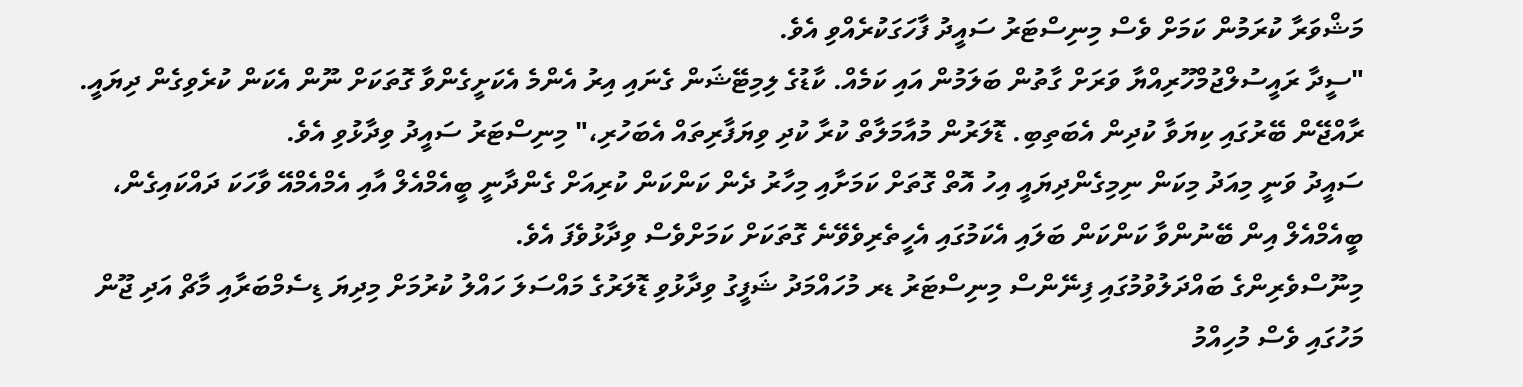މަޝްވަރާ ކުރަމުން ކަމަށް ވެސް މިނިސްޓަރު ސައީދު ފާހަގަކުރެއްވި އެވެ.
"ސީދާ ރައީސުލްޖުމްހޫރިއްޔާ ވަރަށް ގާތުން ބަލަމުން އައި ކަމެއް. ކާޑުގެ ލިމިޓޭޝަން ގެނައި އިރު އެންމެ އެކަށީގެންވާ ގޮތަކަށް ނޫން އެކަން ކުރެވިގެން ދިޔައީ. ރާއްޖޭން ބޭރުގައި ކިޔަވާ ކުދިން އެބަތިބި. ޑޮލަރުން މުއާމަލާތް ކުރާ ކުދި ވިޔަފާރިތައް އެބަހުރި،" މިނިސްޓަރު ސައީދު ވިދާޅުވި އެވެ.
ސައީދު ވަނީ މިއަދު މިކަން ނިމިގެންދިޔައީ އިހު އޮތް ގޮތަށް ކަމަށާއި މިހާރު ދެން ކަންކަން ކުރިއަށް ގެންދާނީ ބީއެމްއެލް އާއި އެމްއެމްއޭ ވާހަކަ ދައްކައިގެން، ބީއެމްއެލް އިން ބޭނުންވާ ކަންކަން ބަލައި އެކަމުގައި އެހީތެރިވެވޭނެ ގޮތަކަށް ކަމަށްވެސް ވިދާޅުވެފަ އެވެ.
މިނޫސްވެރިންގެ ބައްދަލުވުމުގައި ފިނޭންސް މިނިސްޓަރު ޑރ މުހައްމަދު ޝަފީގު ވިދާޅުވި ޑޮލަރުގެ މައްސަލަ ހައްލު ކުރުމަށް މިދިޔަ ޑިސެމްބަރާއި މާޗް އަދި ޖޫން މަހުގައި ވެސް މުހިއްމު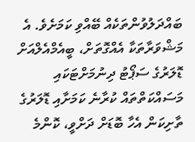ބައްދަލުވުންތަކެއް ބޭއްވި ކަމަށެވެ. އެ މަޝްވަރާތަކާ އެއްގޮތަށް، ބީއެމްއެލްއަށް ޑޮލަރުގެ ސަޕޯޓު ދިނުމަށްޓަކައި މަސައްކަތްތައް ކުރާނެ ކަމަށާއި ޑޮލަރުގެ ތާށިކަން އެހާ ބޮޑަށް ދަށްވީ، ކޮންމެ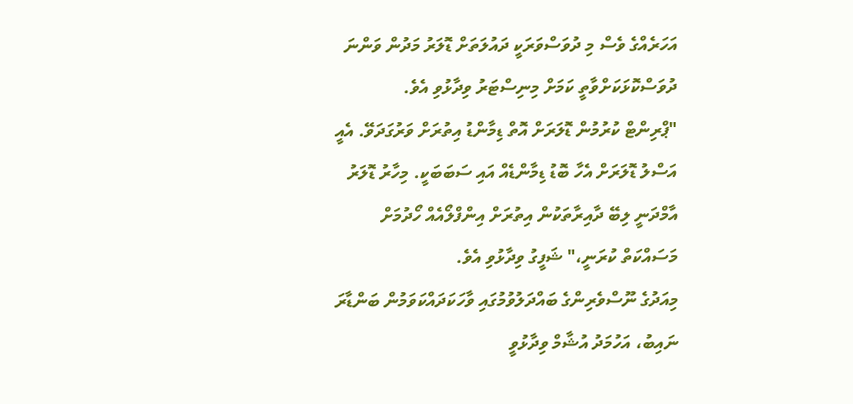އަހަރެއްގެ ވެސް މި ދުވަސްވަރަކީ ދައުލަތަށް ޑޮލަރު މަދުން ވަންނަ ދުވަސްކޮޅަކަށްވާތީ ކަމަށް މިނިސްޓަރު ވިދާޅުވި އެވެ.
"ޕްރިންޓް ކުރުމުން ޑޮލަރަށް އޮތް ޑިމާންޑު އިތުރަށް ވަރުގަދަވޭ. އެއީ އަސްލު ޑޮލަރަށް އެހާ ބޮޑު ޑިމާންޑެއް އައި ސަބަބަކީ. މިހާރު ޑޮލަރު އާމްދަނީ ލިބޭ ދާއިރާތަކުން އިތުރަށް އިންފްލޯއެއް ހޯދުމަށް މަސައްކަތް ކުރަނީ،" ޝަފީގު ވިދާޅުވި އެވެ.
މިއަދުގެ ނޫސްވެރިންގެ ބައްދަލުވުމުގައި ވާހަކަދައްކަވަމުން ބަންޑާރަ ނައިބު، އަހުމަދު އުޝާމް ވިދާޅުވީ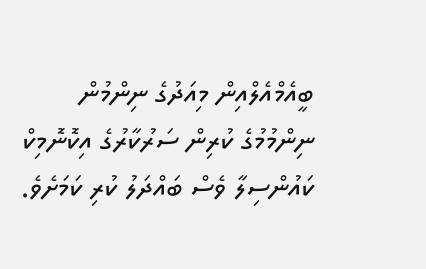ބީއެމްއެލްއިން މިއަދުގެ ނިންމުން ނިންމުމުގެ ކުރިން ސަރުކާރުގެ އިކޮނޮމިކް ކައުންސިލާ ވެސް ބައްދަލު ކުރި ކަމަށެވެ.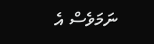ނަމަވެސް އެ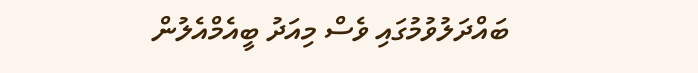ބައްދަލުވުމުގައި ވެސް މިއަދު ބީއެމްއެލުން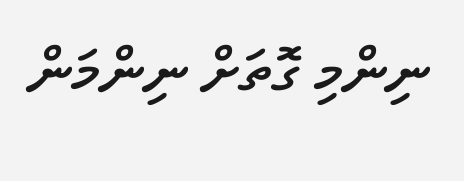ނިންމި ގޮތަށް ނިންމަން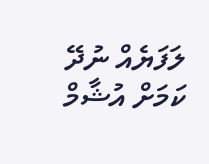ލަފަޔެއް ނުދޭ ކަމަށް އުޝާމް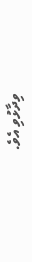ވިދާޅުވި އެވެ.